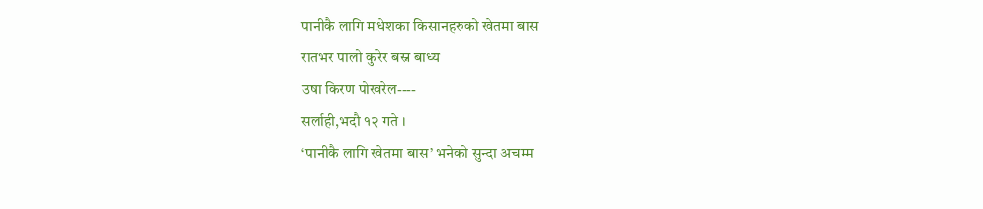पानीकै लागि मधेशका किसानहरुको खेतमा बास
रातभर पालो कुरेर बस्न बाध्य
उषा किरण पोखरेल----
सर्लाही,भदौ १२ गते ।
‘पानीकै लागि खेतमा बास’ भनेको सुन्दा अचम्म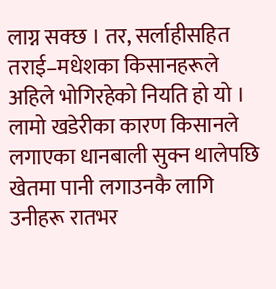लाग्न सक्छ । तर, सर्लाहीसहित तराई–मधेशका किसानहरूले अहिले भोगिरहेको नियति हो यो ।
लामो खडेरीका कारण किसानले लगाएका धानबाली सुक्न थालेपछि खेतमा पानी लगाउनकै लागि उनीहरू रातभर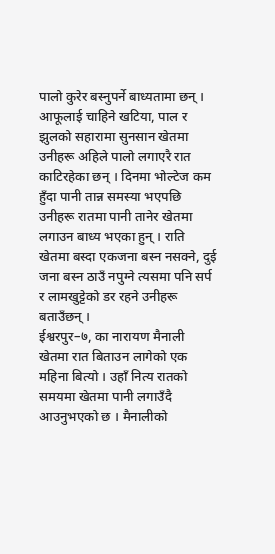पालो कुरेर बस्नुपर्ने बाध्यतामा छन् । आफूलाई चाहिने खटिया, पाल र झुलको सहारामा सुनसान खेतमा उनीहरू अहिले पालो लगाएरै रात काटिरहेका छन् । दिनमा भोल्टेज कम हुँदा पानी तान्न समस्या भएपछि उनीहरू रातमा पानी तानेर खेतमा लगाउन बाध्य भएका हुन् । राति खेतमा बस्दा एकजना बस्न नसक्ने, दुई जना बस्न ठाउँ नपुग्ने त्यसमा पनि सर्प र लामखुट्टेको डर रहने उनीहरू बताउँछन् ।
ईश्वरपुर–७, का नारायण मैनाली खेतमा रात बिताउन लागेको एक महिना बित्यो । उहाँ नित्य रातको समयमा खेतमा पानी लगाउँदै आउनुभएको छ । मैनालीको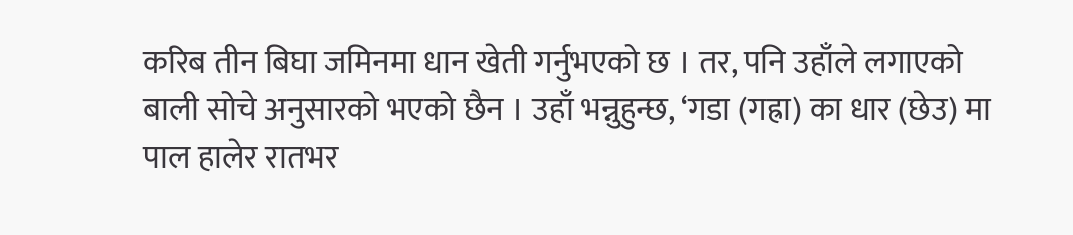करिब तीन बिघा जमिनमा धान खेती गर्नुभएको छ । तर, पनि उहाँले लगाएको बाली सोचे अनुसारको भएको छैन । उहाँ भन्नुहुन्छ, ‘गडा (गह्रा) का धार (छेउ) मा पाल हालेर रातभर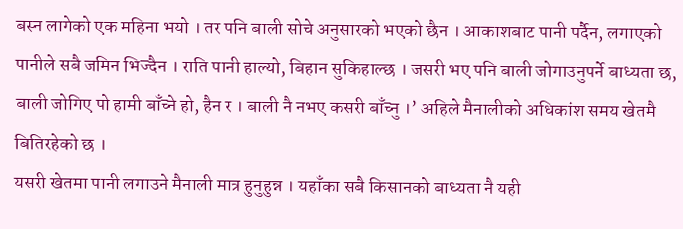बस्न लागेको एक महिना भयो । तर पनि बाली सोचे अनुसारको भएको छैन । आकाशबाट पानी पर्दैन, लगाएको पानीले सबै जमिन भिज्दैन । राति पानी हाल्यो, बिहान सुकिहाल्छ । जसरी भए पनि बाली जोगाउनुपर्ने बाध्यता छ, बाली जोगिए पो हामी बाँच्ने हो, हैन र । बाली नै नभए कसरी बाँच्नु ।’ अहिले मैनालीको अधिकांश समय खेतमै बितिरहेको छ ।
यसरी खेतमा पानी लगाउने मैनाली मात्र हुनुहुन्न । यहाँका सबै किसानको बाध्यता नै यही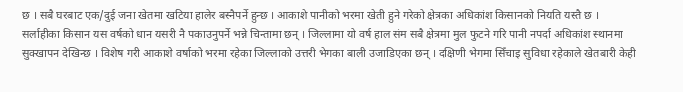छ । सबै घरबाट एक/दुई जना खेतमा खटिया हालेर बस्नैपर्ने हुन्छ । आकाशे पानीको भरमा खेती हुने गरेको क्षेत्रका अधिकांश किसानको नियति यस्तै छ । सर्लाहीका किसान यस वर्षको धान यसरी नै पकाउनुपर्ने भन्ने चिन्तामा छन् । जिल्लामा यो वर्ष हाल संम सबै क्षेत्रमा मुल फुटने गरि पानी नपर्दा अधिकांश स्थानमा सुक्खापन देखिन्छ । विशेष गरी आकाशे वर्षाको भरमा रहेका जिल्लाको उत्तरी भेगका बाली उजाडिएका छन् । दक्षिणी भेगमा सिँचाइ सुविधा रहेकाले खेतबारी केही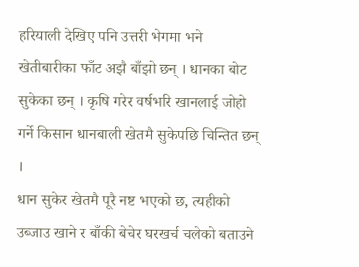हरियाली देखिए पनि उत्तरी भेगमा भने खेतीबारीका फाँट अझै बाँझो छन् । धानका बोट सुकेका छन् । कृषि गरेर वर्षभरि खानलाई जोहो गर्ने किसान धानबाली खेतमै सुकेपछि चिन्तित छन् ।
धान सुकेर खेतमै पूरै नष्ट भएको छ, त्यहीको उब्जाउ खाने र बाँकी बेचेर घरखर्च चलेको बताउने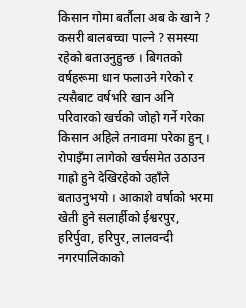किसान गोमा बर्तौला अब के खाने ? कसरी बालबच्चा पाल्ने ? समस्या रहेको बताउनुहुन्छ । बिगतको वर्षहरूमा धान फलाउने गरेको र त्यसैबाट वर्षभरि खान अनि परिवारको खर्चको जोहो गर्ने गरेका किसान अहिले तनावमा परेका हुन् । रोपाइँमा लागेको खर्चसमेत उठाउन गाह्रो हुने देखिरहेको उहाँले बताउनुभयो । आकाशे वर्षाको भरमा खेती हुने सलार्हीको ईश्वरपुर, हरिर्पुवा, हरिपुर, लालवन्दी नगरपालिकाको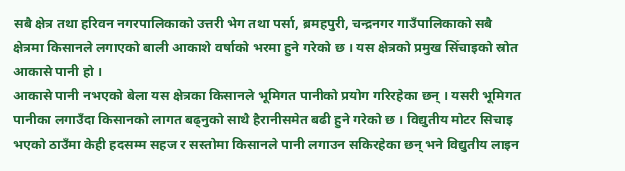सबै क्षेत्र तथा हरिवन नगरपालिकाको उत्तरी भेग तथा पर्सा, ब्रमहपुरी, चन्द्रनगर गाउँपालिकाको सबै क्षेत्रमा किसानले लगाएको बाली आकाशे वर्षाको भरमा हुने गरेको छ । यस क्षेत्रको प्रमुख सिँचाइको स्रोत आकासे पानी हो ।
आकासे पानी नभएको बेला यस क्षेत्रका किसानले भूमिगत पानीको प्रयोग गरिरहेका छन् । यसरी भूमिगत पानीका लगाउँदा किसानको लागत बढ्नुको साथै हैरानीसमेत बढी हुने गरेको छ । विद्युतीय मोटर सिचाइ भएको ठाउँमा केही हदसम्म सहज र सस्तोमा किसानले पानी लगाउन सकिरहेका छन् भने विद्युतीय लाइन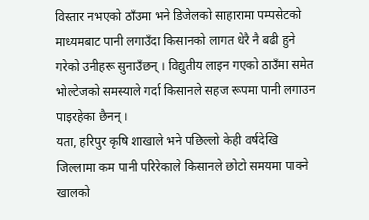विस्तार नभएको ठाँउमा भने डिजेलको साहारामा पम्पसेटको माध्यमबाट पानी लगाउँदा किसानको लागत धेरै नै बढी हुने गरेको उनीहरू सुनाउँछन् । विद्युतीय लाइन गएको ठाउँमा समेत भोल्टेजको समस्याले गर्दा किसानले सहज रूपमा पानी लगाउन पाइरहेका छैनन् ।
यता, हरिपुर कृषि शाखाले भने पछिल्लो केही वर्षदेखि जिल्लामा कम पानी परिरेकाले किसानले छोटो समयमा पाक्ने खालको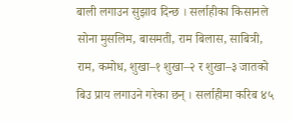बाली लगाउन सुझाव दिन्छ । सर्लाहीका किसानले सोना मुसलिम, बासमती, राम बिलास, साबित्री, राम, कमोध, शुखा–१ शुखा–२ र शुखा–३ जातको बिउ प्राय लगाउने गरेका छन् । सर्लाहीमा करिब ४५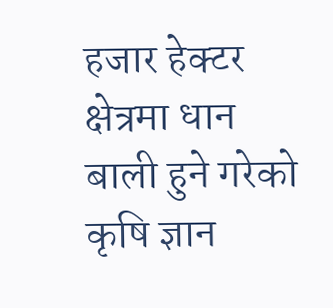हजार हेक्टर क्षेत्रमा धान बाली हुने गरेको कृषि ज्ञान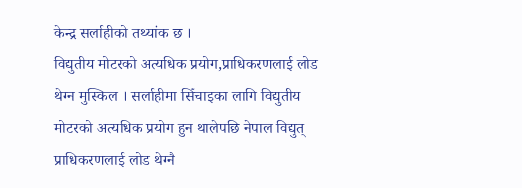केन्द्र सर्लाहीको तथ्यांक छ ।
विद्युतीय मोटरको अत्यधिक प्रयोग,प्राधिकरणलाई लोड थेग्न मुस्किल । सर्लाहीमा सिँचाइका लागि विद्युतीय मोटरको अत्यधिक प्रयोग हुन थालेपछि नेपाल विद्युत् प्राधिकरणलाई लोड थेग्नै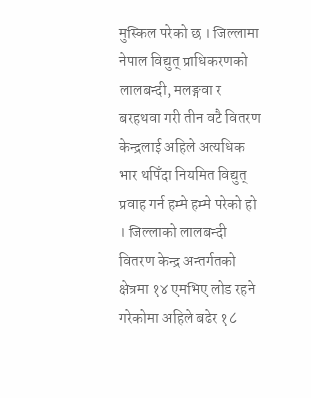मुस्किल परेको छ । जिल्लामा नेपाल विद्युत् प्राधिकरणको लालबन्दी, मलङ्गवा र बरहथवा गरी तीन वटै वितरण केन्द्रलाई अहिले अत्यधिक भार थपिँदा नियमित विद्युत् प्रवाह गर्न हम्मे हम्मे परेको हो । जिल्लाको लालबन्दी वितरण केन्द्र अन्तर्गतको क्षेत्रमा १४ एमभिए लोड रहने गरेकोमा अहिले बढेर १८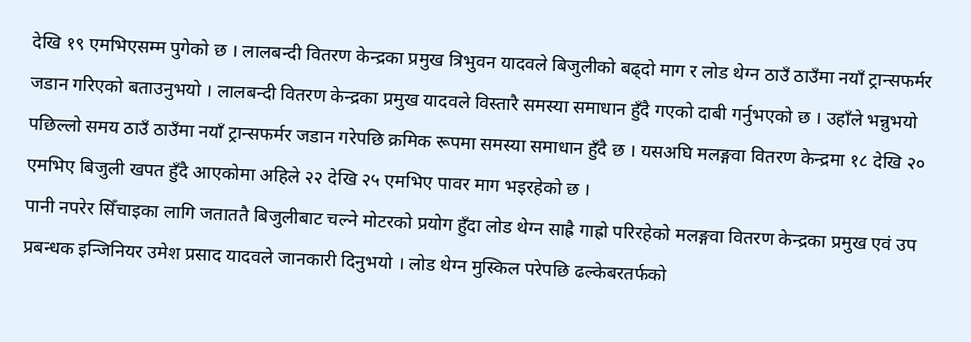देखि १९ एमभिएसम्म पुगेको छ । लालबन्दी वितरण केन्द्रका प्रमुख त्रिभुवन यादवले बिजुलीको बढ्दो माग र लोड थेग्न ठाउँ ठाउँमा नयाँ ट्रान्सफर्मर जडान गरिएको बताउनुभयो । लालबन्दी वितरण केन्द्रका प्रमुख यादवले विस्तारै समस्या समाधान हुँदै गएको दाबी गर्नुभएको छ । उहाँले भन्नुभयो पछिल्लो समय ठाउँ ठाउँमा नयाँ ट्रान्सफर्मर जडान गरेपछि क्रमिक रूपमा समस्या समाधान हुँदै छ । यसअघि मलङ्गवा वितरण केन्द्रमा १८ देखि २० एमभिए बिजुली खपत हुँदै आएकोमा अहिले २२ देखि २५ एमभिए पावर माग भइरहेको छ ।
पानी नपरेर सिँचाइका लागि जताततै बिजुलीबाट चल्ने मोटरको प्रयोग हुँदा लोड थेग्न साह्रै गाह्रो परिरहेको मलङ्गवा वितरण केन्द्रका प्रमुख एवं उप प्रबन्धक इन्जिनियर उमेश प्रसाद यादवले जानकारी दिनुभयो । लोड थेग्न मुस्किल परेपछि ढल्केबरतर्फको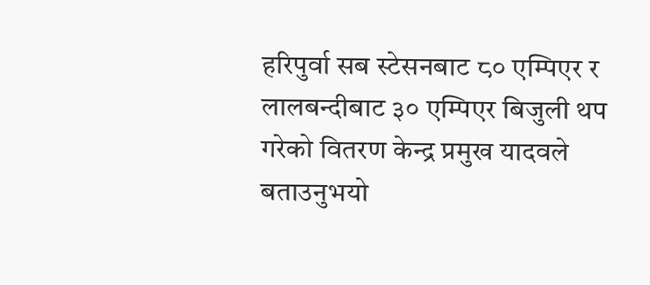हरिपुर्वा सब स्टेसनबाट ८० एम्पिएर र लालबन्दीबाट ३० एम्पिएर बिजुली थप गरेको वितरण केन्द्र प्रमुख यादवले बताउनुभयो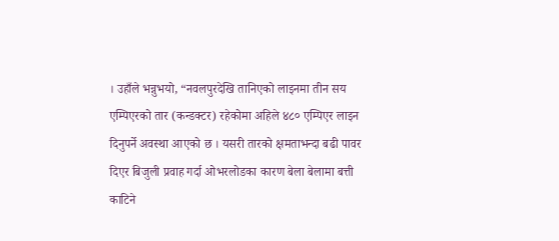। उहाँले भन्नुभयो, “नवलपुरदेखि तानिएको लाइनमा तीन सय एम्पिएरको तार (कन्डक्टर) रहेकोमा अहिले ४८० एम्पिएर लाइन दिनुपर्ने अवस्था आएको छ । यसरी तारको क्षमताभन्दा बढी पावर दिएर बिजुली प्रवाह गर्दा ओभरलोडका कारण बेला बेलामा बत्ती काटिने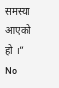समस्या आएको हो ।”
No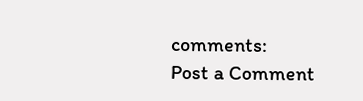comments:
Post a Comment